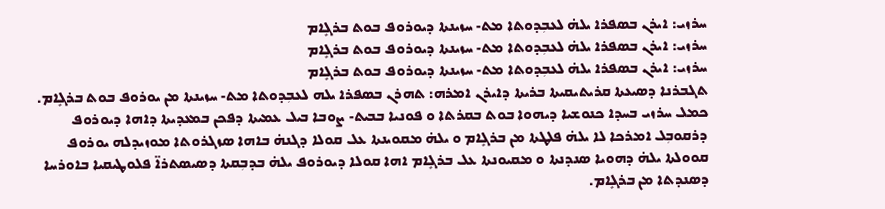ܚܪܙܝ: ܐܝܪܢ ܒܣܦܪܐ ܝܠܗ̇ ܠܥܒܼܕܘܬܐ ܡܬ- ܚܙܝܢܬܐ ܕܝܘܪܘܦ ܒܘܬ ܒܪܓܻܐܡ
ܚܪܙܝ: ܐܝܪܢ ܒܣܦܪܐ ܝܠܗ̇ ܠܥܒܼܕܘܬܐ ܡܬ- ܚܙܝܢܬܐ ܕܝܘܪܘܦ ܒܘܬ ܒܪܓܻܐܡ
ܚܪܙܝ: ܐܝܪܢ ܒܣܦܪܐ ܝܠܗ̇ ܠܥܒܼܕܘܬܐ ܡܬ- ܚܙܝܢܬܐ ܕܝܘܪܘܦ ܒܘܬ ܒܪܓܻܐܡ
ܬܓܒܪܢܐ ܕܣܝܥܬܐ ܩܪܝܬܝܩܝܬܐ ܒܪܝܬܐ ܕܐܝܪܢ ܐܡܪܗ: ܬܗܪܢ ܒܣܦܪܐ ܝܠܗ ܠܥܒܼܕܘܬܐ ܡܬ- ܚܙܝܢܬܐ ܡܢ ܝܘܪܘܦ ܒܘܬ ܒܪܓܻܐܡ. ܟܡܠ ܚܪܙܝ ܒܚܕܐ ܟܢܘܫܝܐ ܕܝܗܘܐ ܒܘܬ ܒܩܪܬܐ ܘ ܦܘܢܝܐ ܒܒܝܬ- ܨܘܒܐ ܒܝܠ ܥܡܝܬܐ ܕܦܟܢ ܒܡܥܕܝܬܐ ܕܐܗܐ ܕܝܘܪܘܦ ܕܪܩܘܒܼܠ ܐܡܪܟܐ ܠܐ ܝܠܗ̇ ܦܠܛܬܐ ܡܢ ܒܪܓܻܐܡ ܘ ܝܠܗ̇ ܡܩܘܝܢܬܐ ܥܠ ܩܘܠܐ ܕܓܢܗ̇ ܒܐܗܐ ܣܙܓܪܘܬܐ ܡܘܙܝܕܠܗ ܝܘܪܘܦ ܩܘܘܠܬܐ ܝܠܗ̇ ܕܗܘܝܐ ܣܢܕܢܬܐ ܘ ܡܩܝܘܢܬܐ ܥܠ ܒܪܓܻܐܡ ܐܗܐ ܩܘܠܐ ܕܝܘܪܘܦ ܝܠܗ̇ ܒܕܒܼܩܬܐ ܕܣܝܣܬܪܐ̈ ܦܠܘܛܝܩܝܐ ܒܐܘܪܚܐ ܕܣܢܕܬܐ ܡܢ ܒܪܓܻܐܡ.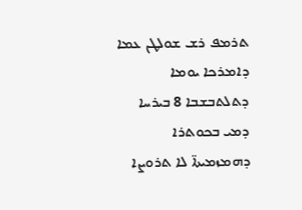ܬܪܡܦ ܪܫ ܫܘܠܛܢ ܥܡܐ ܕܐܡܪܟܐ ܝܘܡܐ ܕܬܠܬܒܫܒܐ 8 ܒܝܪܚܐ ܕܡܝ ܒܟܘܬܪܐ ܕܗܡܙܡܝܬܐ̈ ܠܐ ܬܪܘܨܐ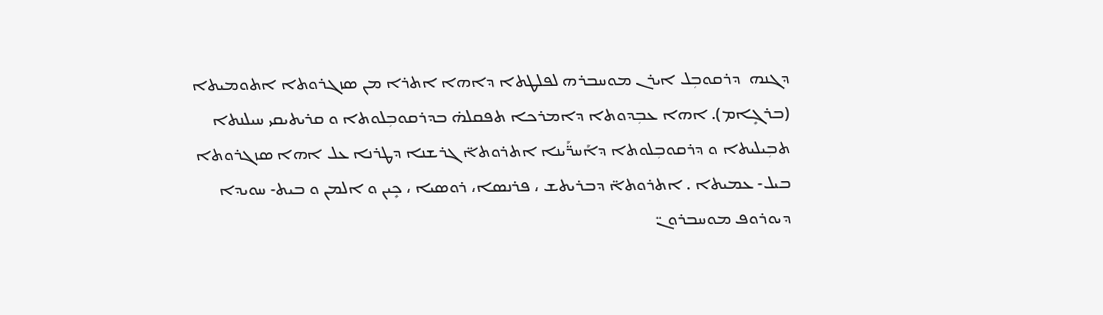ܕܓܢܗ  ܕܪܩܘܒܼܠ ܐܝܪܢ ܡܘܚܒܪܗ ܠܦܠܛܬܐ ܕܐܗܐ ܐܬܪܐ ܡܢ ܣܙܓܪܘܬܐ ܐܬܘܡܝܬܐ (ܒܪܓܻܐܡ). ܐܗܐ ܥܒܼܕܘܬܐ ܕܐܡܪܟܐ ܬܦܩܠܗ̇ ܒܕܪܩܘܒܼܠܘܬܐ ܘ ܩܪܝܬܝܩܝ ܚܝܠܢܬܐ ܬܒܼܝܠܝܬܐ ܘ ܕܪܩܘܒܼܠܘܬܐ ܕܐܰܚܪ̈ܰܝܢܐ ܐܬܪܘܬܐ̈ ܓܪܫܢܐ ܕܛܪܢܐ ܥܠ ܐܗܐ ܣܙܓܪܘܬܐ ܒܝܠ- ܥܡܝܬܐ . ܐܬܪܘܬܐ̈ ܕܒܪܝܬܫ ، ܦܪܢܣܐ، ܪܘܣܝܐ ، ܟܻܝܢ ܘ ܐܠܡܢ ܘ ܒܝܬ- ܚܘܝܕܐ ܕܝܘܪܘܦ ܡܘܚܒܪܘܢ̈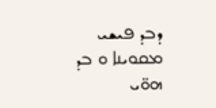ܕܒܕ ܦܝܫܝ ܡܩܘܝܢܐ ܘ ܒܕ ܗܘ̈ܝ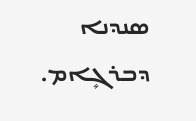ܣܢܕܢܐ ܕܒܪܓܻܐܡ.